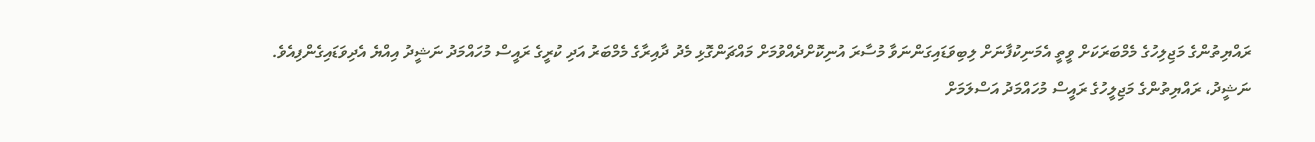ރައްޔިތުންގެ މަޖިލިހުގެ މެމްބަރަކަށް ވީތީ އެމަނިކުފާނަށް ލިބިވަޑައިގަންނަވާ މުސާރަ އުނިކޮށްދެއްވުމަށް މައްޗަންގޮޅި މެދު ދާއިރާގެ މެމްބަރު އަދި ކުރީގެ ރައީސް މުހައްމަދު ނަޝީދު އިއްޔެ އެދިވަޑައިގެންފިއެވެ.
ނަޝީދު، ރައްޔިތުންގެ މަޖިލީހުގެ ރައީސް މުހައްމަދު އަސްލަމަށް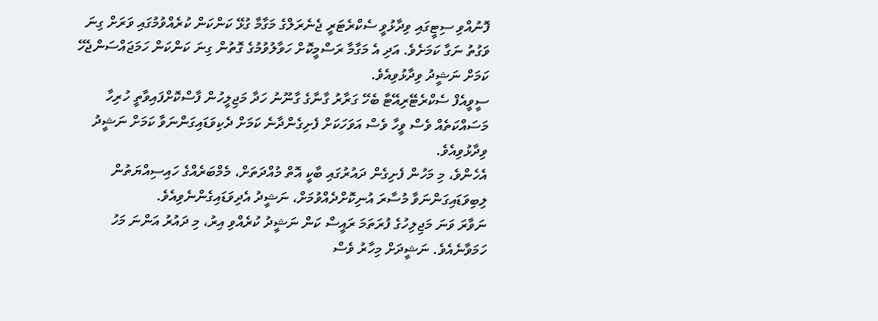ފޮނުއްވި ސިޓީގައި ވިދާޅުވީ ސެކްރެޓަރީ ޖެނެރަލްގެ މަގާމާ ގުޅޭ ކަންކަން ކުރެއްވުމުގައި ވަރަށް ގިނަ ވަގުތު ނަގާ ކަމަށެވެ. އަދި އެ މަގާމާ ރަސްމީކޮށް ހަވާލުވުމުގެ ގޮތުން ގިނަ ކަންކަން ހަމަޖައްސަންޖެހޭ ކަމަށް ނަޝީދު ވިދާޅުވިއެވެ.
ސީވީއެފް ސެކްރެޓޭރިއޭޓާ ބެހޭ ގަރާރު ގާނާގެ ގާނޫނު ހަދާ މަޖިލީހުން ފާސްކޮށްފައިވާތީ ހުރިހާ މަސައްކަތެއް ވެސް ވީހާ ވެސް އަވަހަކަށް ފެށިގެންދާނެ ކަމަށް ދެކިވަޑައިގަންނަވާ ކަމަށް ނަޝީދު ވިދާޅުވިއެވެ.
އެހެންވެ، މި މަހުން ފެށިގެން ދައުރުގައި ބާކީ އޮތް މުއްދަތަށް، މެމްބަރެއްގެ ހައިސިއްޔަތުން ލިބިވަޑައިގަންނަވާ މުސާރަ އުނިކޮށްދެއްވުމަށް، ނަޝީދު އެދިވަޑައިގެންނެވިއެވެ.
ނަވާރަ ވަނަ މަޖިލިހުގެ ފުރަތަމަ ރައީސް ކަން ނަޝީދު ކުރެއްވި އިރު، މި ދައުރު އަންނަ މަހު ހަމަވާނެއެވެ. ނަޝީދަށް މިހާރު ވެސް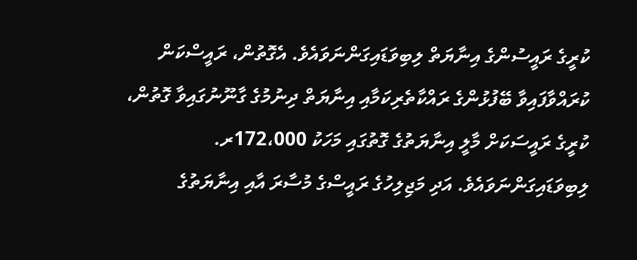ކުރީގެ ރައީސުންގެ އިނާޔަތް ލިބިވަޑައިގަންނަވައެވެ. އެގޮތުން، ރައީސްކަން ކުރައްވާފައިވާ ބޭފުޅުންގެ ރައްކާތެރިކަމާއި އިނާޔަތް ދިނުމުގެ ގާނޫނުގައިވާ ގޮތުން، ކުރީގެ ރައީސަކަށް މާލީ އިނާޔަތުގެ ގޮތުގައި މަހަކު 172،000ރ. ލިބިވަޑައިގަންނަވައެވެ. އަދި މަޖިލިހުގެ ރައީސްގެ މުސާރަ އާއި އިނާޔަތުގެ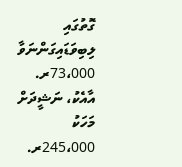ގޮތުގައި ލިބިވަޑައިގަންނަވާ 73،000ރ. އާއެކު، ނަޝީދަށް މަހަކު 245،000ރ.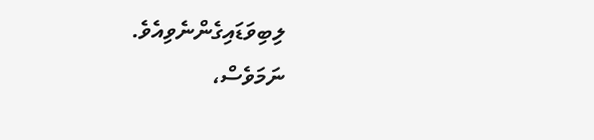ލިބިވަޑައިގެންނެވިއެވެ.
ނަމަވެސް،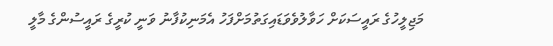މަޖިލީހުގެ ރައީސަކަށް ހަވާލުވެވަޑައިގަތުމަށްފަހު އެމަނިކުފާނު ވަނީ ކުރީގެ ރައީސުންގެ މާލީ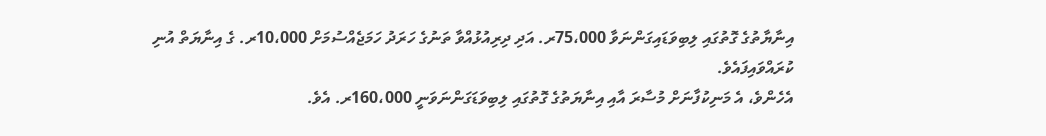އިނާޔާތުގެ ގޮތުގައި ލިބިވަޑައިގަންނަވާ 75،000ރ. އަދި ދިރިއުޅުއްވާ ތަނުގެ ހަރަދު ހަމަޖެއްސުމަށް 10،000ރ. ގެ އިނާޔަތް އުނި ކުރައްވައިފައެވެ.
އެހެންވެ، އެ މަނިކުފާނަށް މުސާރަ އާއި އިނާޔަތުގެ ގޮތުގައި ލިބިވަޑަގަންނަވަނީ 160،000ރ. އެވެ.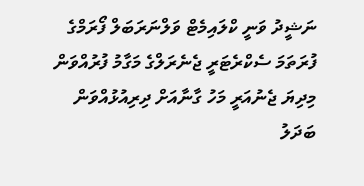ނަޝީދު ވަނީ ކްލައިމެޓް ވަލްނަރަބަލް ފޯރަމްގެ ފުރަތަމަ ސެކްރެޓަރީ ޖެނެރަލްގެ މަގާމު ފުރުއްވަން މިދިޔަ ޖެނުއަރީ މަހު ގާނާއަށް ދިރިއުޅުއްވަން ބަދަލު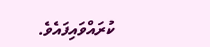ކުރައްވައިފައެވެ.